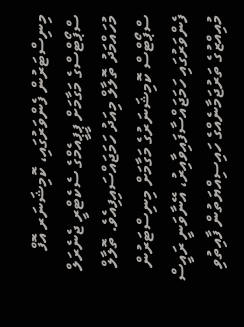މިނިސްޓަރުން ފެންވަރުގައި، ކޮމިޝަނަރ އޮފް ސްޕޯޓްސްގެ މަގާމަށް ޕީޕީއެމްގެ ސެކެޓްރީ ޖެނެރަލް މުހައްމަދު ތޮލާލް މިއަދު ހަމަޖައްސައިފިއެވެ. ތޮލާލް ސްޕޯޓްސް ކޮމިޝަނަރުގެ މަގާމަށް މިނިސްޓަރުން ފެންވަރުގައި ހަމަޖައްސާފައިވާއިރު، އޭނާވަނީ ރައީސް މުއިއްޒުގެ ތަރުޖަމާނެއްގެ ހައިސިއްޔަތުން ފާއިތުވި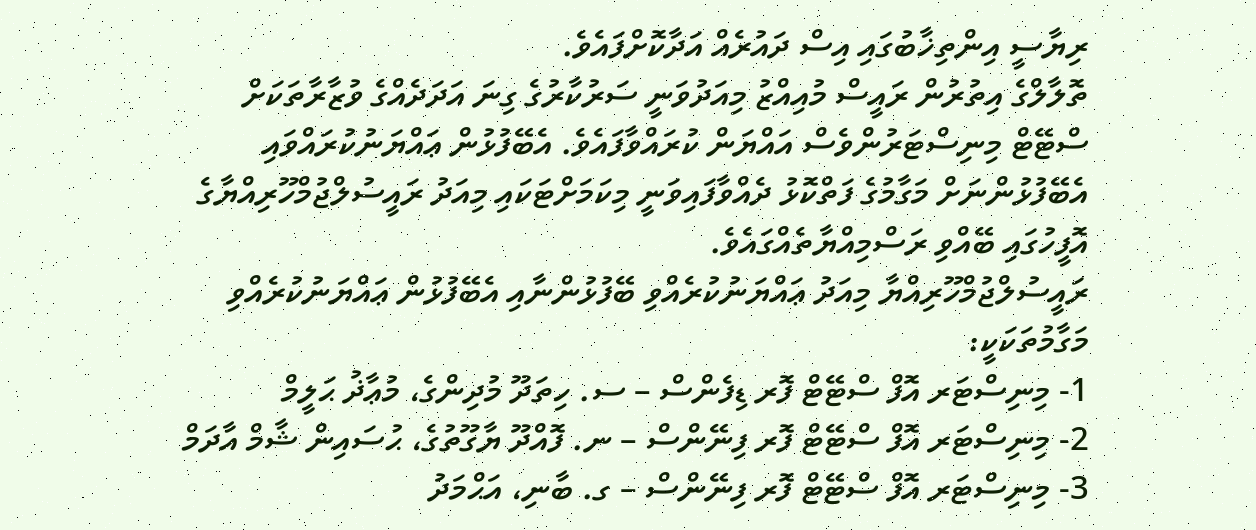ރިޔާސީ އިންތިޚާބުގައި އިސް ދައުރެއް އަދާކޮށްފައެވެ.
ތޮލާލްގެ އިތުރުން ރައީސް މުއިއްޒު މިއަދުވަނީ ސަރުކާރުގެ ގިނަ އަދަދެއްގެ ވުޒާރާތަކަށް ސްޓޭޓް މިނިސްޓަރުންވެސް އައްޔަން ކުރައްވާފައެވެ. އެބޭފުޅުން ޢައްޔަނުކުރައްވައި އެބޭފުޅުންނަށް މަގާމުގެ ފަތްކޮޅު ދެއްވާފައިވަނީ މިކަމަށްޓަކައި މިއަދު ރައީސުލްޖުމްހޫރިއްޔާގެ އޮފީހުގައި ބޭއްވި ރަސްމިއްޔާތެއްގައެވެ.
ރައީސުލްޖުމްހޫރިއްޔާ މިއަދު ޢައްޔަނުކުރެއްވި ބޭފުޅުންނާއި އެބޭފުޅުން ޢައްޔަނުކުރެއްވި މަގާމުތަކަކީ:
1- މިނިސްޓަރ އޮފް ސްޓޭޓް ފޮރ ޑިފެންސް – ސ. ހިތަދޫ މުދިންގެ، މުޢާޛު ޙަލީމް
2- މިނިސްޓަރ އޮފް ސްޓޭޓް ފޮރ ފިނޭންސް – ނ. ފޮއްދޫ ޔާގޫތުގެ، ޙުސައިން ޝާމް އާދަމް
3- މިނިސްޓަރ އޮފް ސްޓޭޓް ފޮރ ފިނޭންސް – ގ. ބާނި، އަޙްމަދު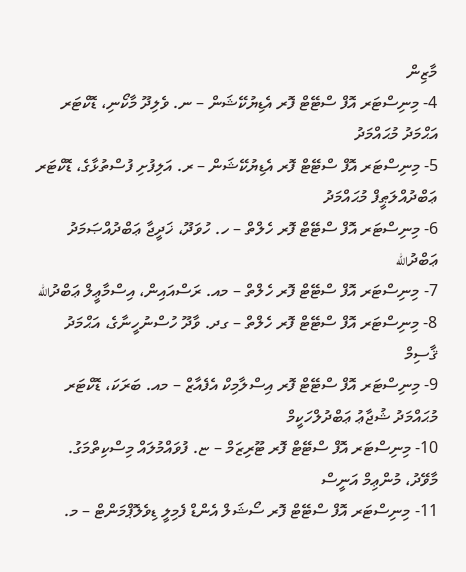މާޒިން
4- މިނިސްޓަރ އޮފް ސްޓޭޓް ފޮރ އެޑިޔުކޭޝަން – ނ. ވެލިދޫ މާކޯނި، ޑޮކްޓަރ އަޙްމަދު މުޙައްމަދު
5- މިނިސްޓަރ އޮފް ސްޓޭޓް ފޮރ އެޑިޔުކޭޝަން – ރ. އަލިފުށި ފުސްތުޅާގެ، ޑޮކްޓަރ ޢަބްދުއްލަޠީފް މުޙައްމަދު
6- މިނިސްޓަރ އޮފް ސްޓޭޓް ފޮރ ހެލްތް – ހ. ހުވަދޫ، ޚަދީޖާ ޢަބްދުއްޞަމަދު ޢަބްދުالله
7- މިނިސްޓަރ އޮފް ސްޓޭޓް ފޮރ ހެލްތް – މއ. ރަސްއައިން، އިސްމާޢީލް ޢަބްދުالله
8- މިނިސްޓަރ އޮފް ސްޓޭޓް ފޮރ ހެލްތް – ގދ. ވާދޫ ހުސްނުހީނާގެ، އަޙްމަދު ޤާސިމް
9- މިނިސްޓަރ އޮފް ސްޓޭޓް ފޮރ އިސްލާމިކް އެފެއާޒް – މއ. ބަރަކަ، ޑޮކްޓަރ މުޙައްމަދު ޝުޖާޢު ޢަބްދުލްހަކީމް
10- މިނިސްޓަރ އޮފް ސްޓޭޓް ފޮރ ޓޫރިޒަމް – ޏ. ފުވައްމުލައް މިސްކިތްމަގު. މާވޭދު، މުންޢިމް އަނީސް
11- މިނިސްޓަރ އޮފް ސްޓޭޓް ފޮރ ސޯޝަލް އެންޑް ފެމިލީ ޑިވެލޮޕްމަންޓް – މ.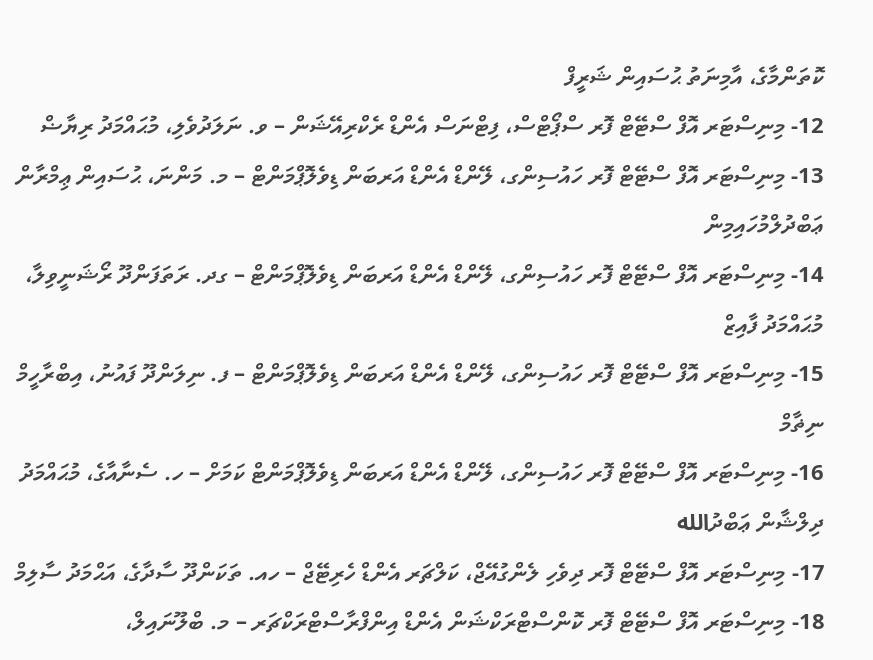ކޮތަންމާގެ، އާމިނަތު ޙުސައިން ޝަރީފް
12- މިނިސްޓަރ އޮފް ސްޓޭޓް ފޮރ ސްޕޯޓްސް، ފިޓްނަސް އެންޑް ރެކްރިއޭޝަން – ވ. ނަލަދުވެލި، މުޙައްމަދު ރިޔާޟް
13- މިނިސްޓަރ އޮފް ސްޓޭޓް ފޮރ ހައުސިންގ، ލޭންޑް އެންޑް އަރބަން ޑިވެލޮޕްމަންޓް – މ. މަންނަ، ޙުސައިން ޢިމްރާން ޢަބްދުލްމުހައިމިން
14- މިނިސްޓަރ އޮފް ސްޓޭޓް ފޮރ ހައުސިންގ، ލޭންޑް އެންޑް އަރބަން ޑިވެލޮޕްމަންޓް – ގދ. ރަތަފަންދޫ ރޯޝަނީވިލާ، މުޙައްމަދު ފާއިޒް
15- މިނިސްޓަރ އޮފް ސްޓޭޓް ފޮރ ހައުސިންގ، ލޭންޑް އެންޑް އަރބަން ޑިވެލޮޕްމަންޓް – ފ. ނިލަންދޫ ފައުނު، އިބްރާހީމް ނިޡާމް
16- މިނިސްޓަރ އޮފް ސްޓޭޓް ފޮރ ހައުސިންގ، ލޭންޑް އެންޑް އަރބަން ޑިވެލޮޕްމަންޓް ކަމަށް – ހ. ސެނާއާގެ، މުޙައްމަދު ދިލްޝާން ޢަބްދުالله
17- މިނިސްޓަރ އޮފް ސްޓޭޓް ފޮރ ދިވެހި ލެންގުއޭޖް، ކަލްޗަރ އެންޑް ހެރިޓޭޖް – ހއ. ތަކަންދޫ ސާދާގެ، އަޙްމަދު ސާލިމް
18- މިނިސްޓަރ އޮފް ސްޓޭޓް ފޮރ ކޮންސްޓްރަކްޝަން އެންޑް އިންފްރާސްޓްރަކްޗަރ – މ. ބްލޫނައިލް،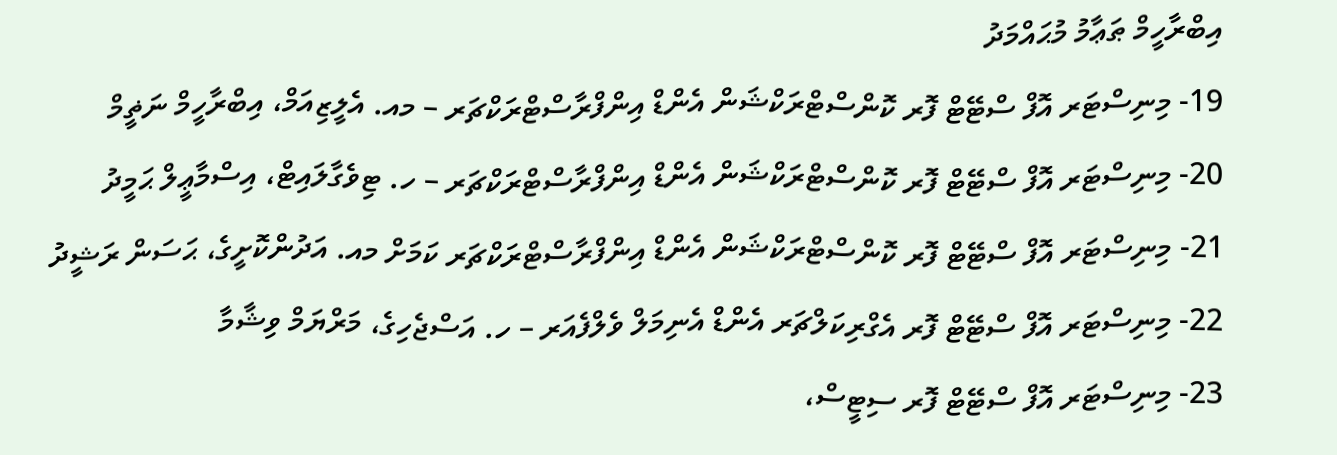އިބްރާހީމް ޠަޢާމު މުޙައްމަދު
19- މިނިސްޓަރ އޮފް ސްޓޭޓް ފޮރ ކޮންސްޓްރަކްޝަން އެންޑް އިންފްރާސްޓްރަކްޗަރ – މއ. އެލީޒިއަމް، އިބްރާހީމް ނަޡީމް
20- މިނިސްޓަރ އޮފް ސްޓޭޓް ފޮރ ކޮންސްޓްރަކްޝަން އެންޑް އިންފްރާސްޓްރަކްޗަރ – ހ. ޓިވެގާލައިޓް، އިސްމާޢީލް ޙަމީދު
21- މިނިސްޓަރ އޮފް ސްޓޭޓް ފޮރ ކޮންސްޓްރަކްޝަން އެންޑް އިންފްރާސްޓްރަކްޗަރ ކަމަށް މއ. އަދުންކޮށީގެ، ޙަސަން ރަޝީދު
22- މިނިސްޓަރ އޮފް ސްޓޭޓް ފޮރ އެގްރިކަލްޗަރ އެންޑް އެނިމަލް ވެލްފެއަރ – ހ. އަސްޖެހިގެ، މަރްޔަމް ވިޝާމާ
23- މިނިސްޓަރ އޮފް ސްޓޭޓް ފޮރ ސިޓީސް،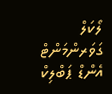ލޯކަލް ގަވަރންމަންޓް އެންޑް ޕަބްލިކް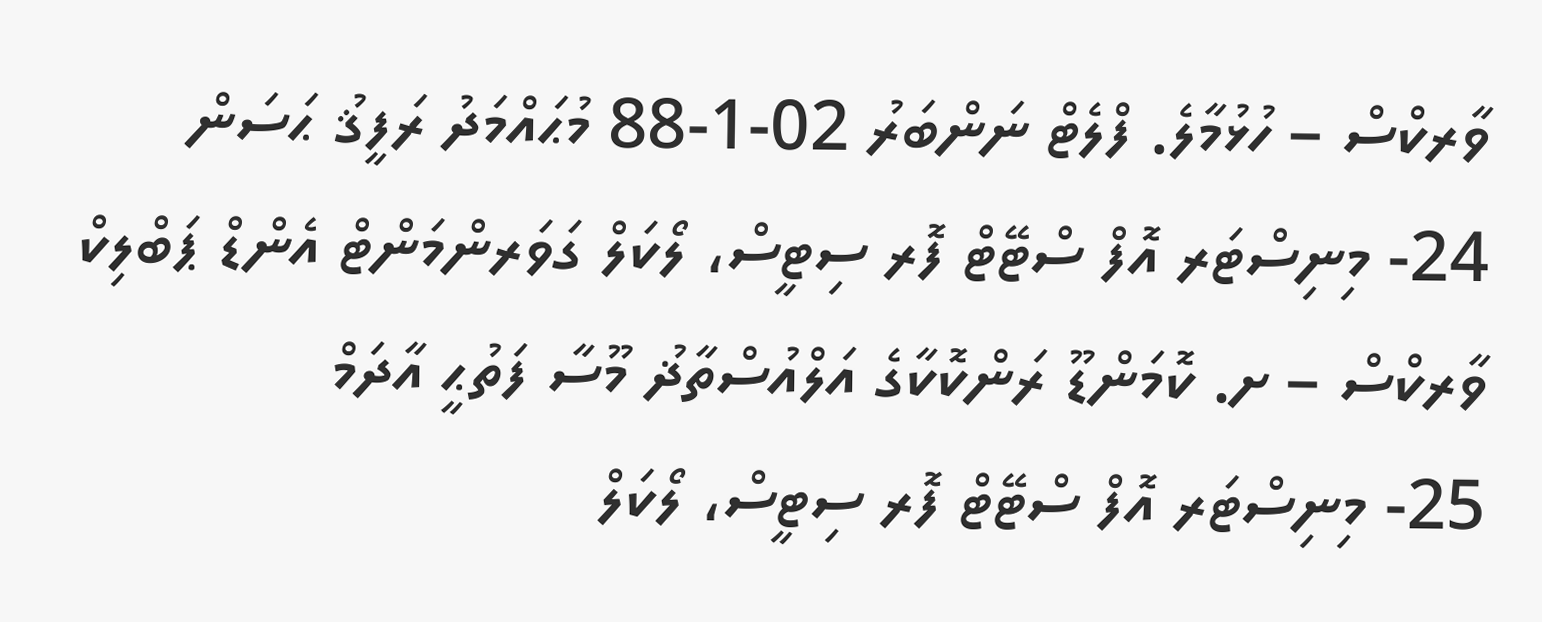ވާރކްސް – ހުޅުމާލެ. ފްލެޓް ނަންބަރު 02-1-88 މުޙައްމަދު ރަފީޤު ޙަސަން
24- މިނިސްޓަރ އޮފް ސްޓޭޓް ފޮރ ސިޓީސް، ލޯކަލް ގަވަރންމަންޓް އެންޑް ޕަބްލިކް ވާރކްސް – ށ. ކޮމަންޑޫ ރަންކޮކާގެ އަލްއުސްތާޛު މޫސާ ފަތުޙީ އާދަމް
25- މިނިސްޓަރ އޮފް ސްޓޭޓް ފޮރ ސިޓީސް، ލޯކަލް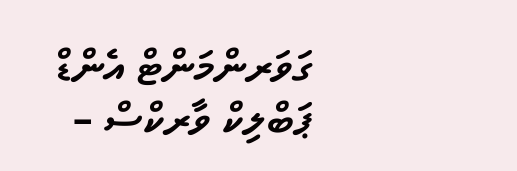ގަވަރންމަންޓް އެންޑް ޕަބްލިކް ވާރކްސް –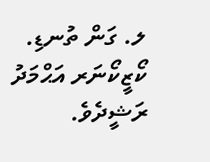ލ. ގަން ތުނޑި. ކޯޒީކޯނަރ އަޙްމަދު ރަޝީދެވެ.